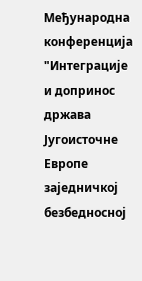Међународна конференција "Интеграције и допринос држава Југоисточне Европе заједничкој безбедносној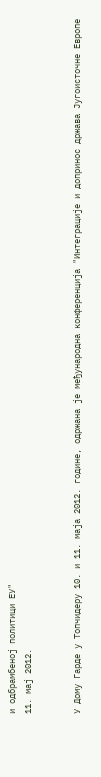и одбрамбеној политици ЕУ"
11. мај 2012.


У Дому Гарде у Топчидеру 10. и 11. маја 2012. године, одржана је међународна конференција "Интеграције и допринос држава Југоисточне Европе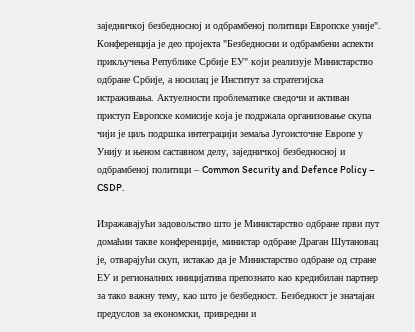заједничкој безбедносној и одбрамбеној политици Европске уније". Конференција је део пројекта "Безбедносни и одбрамбени аспекти прикључења Републике Србије ЕУ" који реализује Министарство одбране Србије, а носилац је Институт за стратегијска истраживања. Актуелности проблематике сведочи и активан приступ Европске комисије која је подржала организовање скупа чији је циљ подршка интеграцији земаља Југоисточне Европе у Унију и њеном саставном делу, заједничкој безбедносној и одбрамбеној политици – Common Security and Defence Policy – CSDP.

Изражавајући задовољство што је Министарство одбране први пут домаћин такве конференције, министар одбране Драган Шутановац је, отварајући скуп, истакао да је Министарство одбране од стране ЕУ и регионалних иницијатива препознато као кредибилан партнер за тако важну тему, као што је безбедност. Безбедност је значајан предуслов за економски, привредни и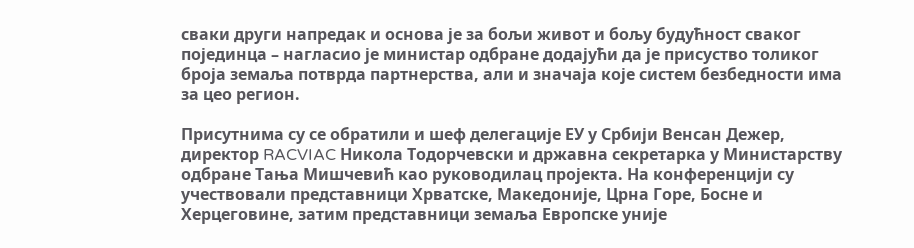сваки други напредак и основа је за бољи живот и бољу будућност сваког појединца – нагласио је министар одбране додајући да је присуство толиког броја земаља потврда партнерства, али и значаја које систем безбедности има за цео регион.

Присутнима су се обратили и шеф делегације ЕУ у Србији Венсан Дежер, директор RACVIAC Никола Тодорчевски и државна секретарка у Министарству одбране Тања Мишчевић као руководилац пројекта. На конференцији су учествовали представници Хрватске, Македоније, Црна Горе, Босне и Херцеговине, затим представници земаља Европске уније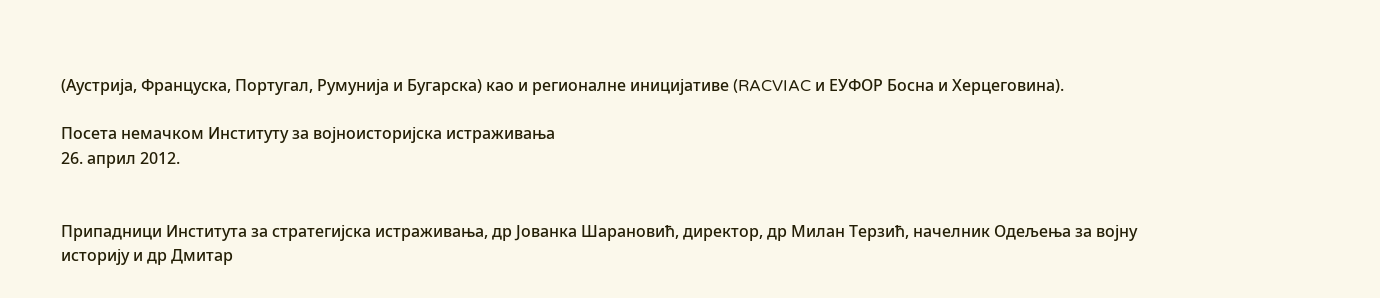(Аустрија, Француска, Португал, Румунија и Бугарска) као и регионалне иницијативе (RACVIAC и ЕУФОР Босна и Херцеговина).

Посета немачком Институту за војноисторијска истраживања
26. април 2012.


Припадници Института за стратегијска истраживања, др Јованка Шарановић, директор, др Милан Терзић, начелник Одељења за војну историју и др Дмитар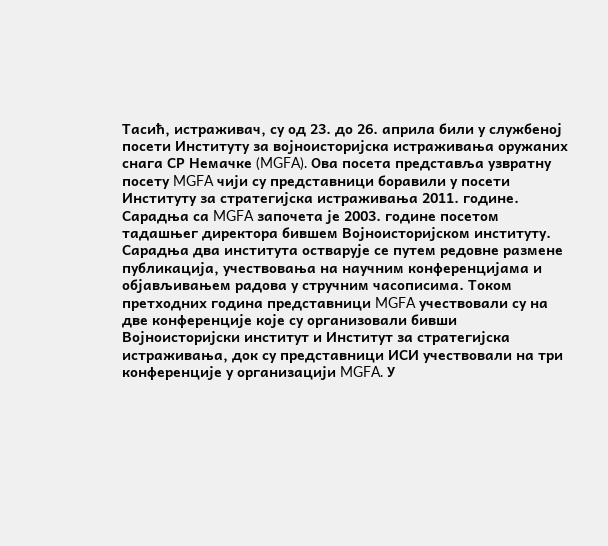Тасић, истраживач, су од 23. до 26. априла били у службеној посети Институту за војноисторијска истраживања оружаних снага СР Немачке (MGFA). Ова посета представља узвратну посету MGFA чији су представници боравили у посети Институту за стратегијска истраживања 2011. године. Сарадња са MGFA започета је 2003. године посетом тадашњег директора бившем Војноисторијском институту. Сарадња два института остварује се путем редовне размене публикација, учествовања на научним конференцијама и објављивањем радова у стручним часописима. Током претходних година представници MGFA учествовали су на две конференције које су организовали бивши Војноисторијски институт и Институт за стратегијска истраживања, док су представници ИСИ учествовали на три конференције у организацији MGFA. У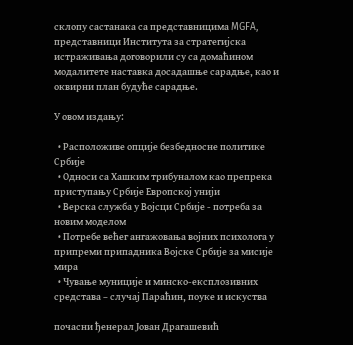склопу састанака са представницима MGFA, представници Института за стратегијска истраживања договорили су са домаћином модалитете наставка досадашње сарадње, као и оквирни план будуће сарадње.

У овом издању:

  • Расположиве опције безбедносне политике Србије
  • Односи са Хашким трибуналом као препрека приступању Србије Eвропској унији
  • Верска служба у Војсци Србије - потреба за новим моделом
  • Потребе већег ангажовања војних психолога у припреми припадника Војске Србије за мисије мира
  • Чување муниције и минско-експлозивних средстава – случај Параћин, поуке и искуства

почасни ђенерал Јован Драгашевић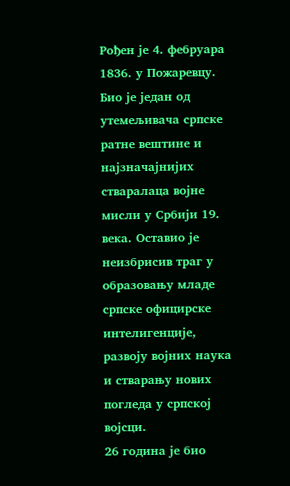Рођен је 4. фебруара 1836. у Пожаревцу.
Био је један од утемељивача српске ратне вештине и најзначајнијих стваралаца војне мисли у Србији 19. века. Оставио је неизбрисив траг у образовању младе српске официрске интелигенције, развоју војних наука и стварању нових погледа у српској војсци.
26 година је био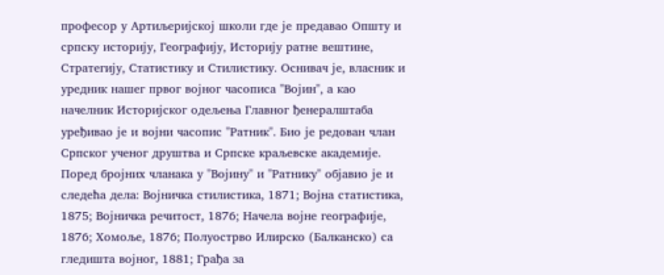професор у Артиљеријској школи где је предавао Општу и српску историју, Географију, Историју ратне вештине, Стратегију, Статистику и Стилистику. Оснивач је, власник и уредник нашег првог војног часописа "Војин", а као начелник Историјског одељења Главног ђенералштаба уређивао је и војни часопис "Ратник". Био је редован члан Српског ученог друштва и Српске краљевске академије.
Поред бројних чланака у "Војину" и "Ратнику" објавио је и следећа дела: Војничка стилистика, 1871; Војна статистика, 1875; Војничка речитост, 1876; Начела војне географије, 1876; Хомоље, 1876; Полуострво Илирско (Балканско) са гледишта војног, 1881; Грађа за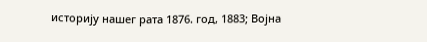историју нашег рата 1876. год, 1883; Војна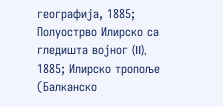географија, 1885; Полуострво Илирско са гледишта војног (II), 1885; Илирско тропоље (Балканско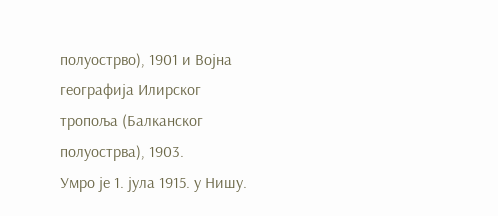полуострво), 1901 и Војна географија Илирског тропоља (Балканског полуострва), 1903.
Умро је 1. јула 1915. у Нишу.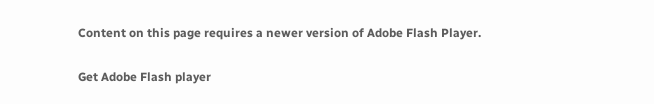Content on this page requires a newer version of Adobe Flash Player.

Get Adobe Flash player